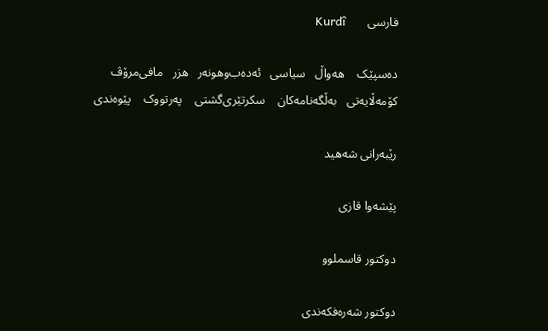فارسی       Kurdî

ده‌سپێک    هه‌واڵ   سیاسی   ئه‌ده‌ب‌وهونه‌ر   هزر   مافی‌مرۆڤ    کۆمه‌ڵایه‌تی   به‌ڵگه‌نامه‌کان    سکرتێری‌گشتی    په‌رتووک    پێوه‌ندی

رێبه‌رانی شه‌هید

پێشه‌وا قازی‌

دوكتور قاسملوو

دوكتور شه‌ره‌فکه‌ندی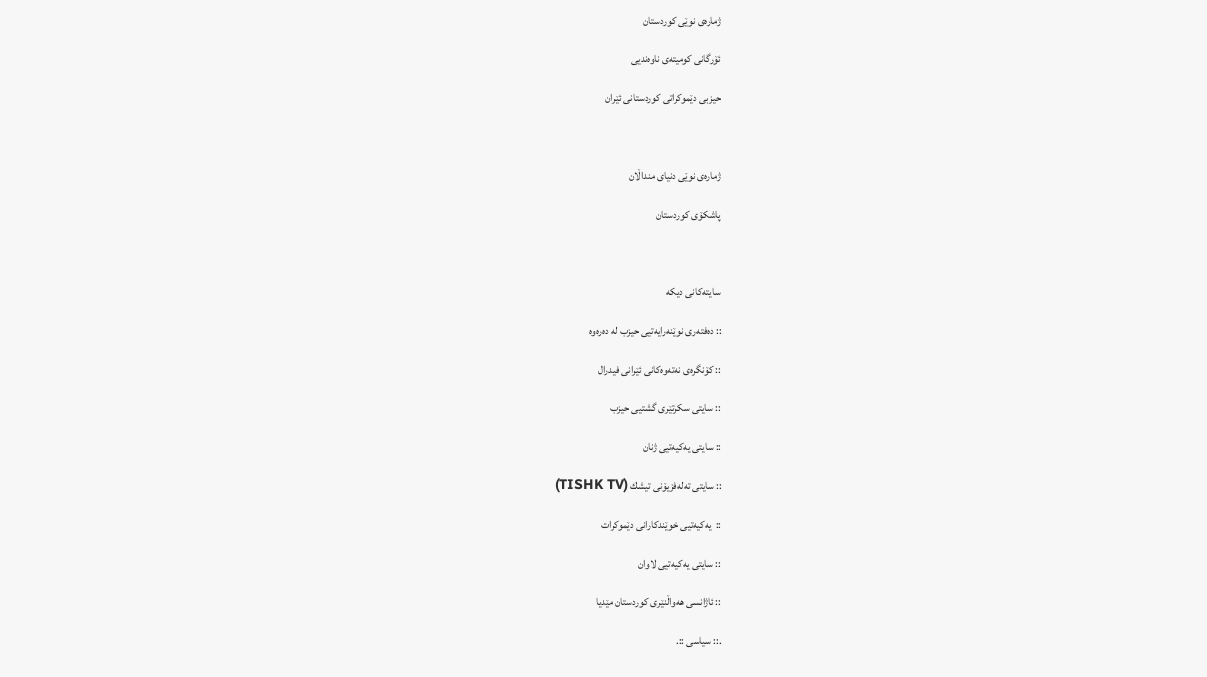ژماره‌ی نوێی كوردستان

ئۆرگانی كومیته‌ی ناوه‌ندیی

حیزبی دێموكراتی كوردستانی ئێران



ژماره‌ی نوێی دنیای منداڵان

پاشكۆی كوردستان



سایته‌کانی دیکه

:: ده‌فته‌ری نوێنه‌رایه‌تیی حیزب له ده‌ره‌وه

:: كۆنگره‌ی‌ نه‌ته‌وه‌كانی‌ ئێرانی‌ فیدرال

:: سایتی سکرتێری گشتیی حیزب

:: سایتی یه‌كیه‌تیی ژنان

:: سایتی ته‌له‌فزیۆنی‌ تیشك (TISHK TV)

::  یه‌كیه‌تیی‌ خوێندكارانی‌ دێموكرات

:: سایتی یه‌کیه‌تیی لاوان

:: ئاژانسی هه‌واڵنێری كوردستان مێدیا

.:: سیاسی ::.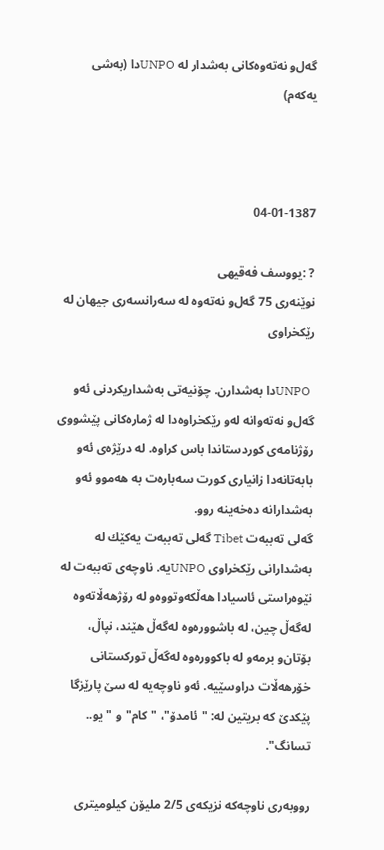گه‌ل‌و نه‌ته‌وه‌كانی‌ به‌شدار له‌ UNPOدا (به‌شی‌ یه‌كه‌م)



04-01-1387

? :یووسف فه‌قیهی‌
نوێنه‌ری‌ 75 گه‌ل‌و نه‌ته‌وه‌ له‌ سه‌رانسه‌ری‌ جیهان له‌ رێكخراوی‌

 UNPOدا به‌شدارن. چۆنیه‌تی‌ به‌شداریكردنی‌ ئه‌و گه‌ل‌و نه‌ته‌وانه‌ له‌و رێكخراوه‌دا له‌ ژماره‌كانی‌ پێشووی‌ رۆژنامه‌ی‌ كوردستاندا باس كراوه‌. له‌ درێژه‌ی‌ ئه‌و بابه‌تانه‌دا زانیاری‌ كورت سه‌باره‌ت به‌ هه‌موو ئه‌و به‌شدارانه‌ ده‌خه‌ینه‌ روو.
گه‌لی‌ ته‌ببه‌ت Tibet گه‌لی‌ ته‌ببه‌ت یه‌كێك له‌ به‌شدارانی‌ رێكخراوی‌ UNPOیه‌. ناوچه‌ی‌ ته‌ببه‌ت له‌ نێوه‌راستی‌ ئاسیادا هه‌ڵكه‌وتووه‌‌و له‌ رۆژهه‌ڵاته‌وه‌ له‌گه‌ڵ چین، له‌ باشووره‌وه‌ له‌گه‌ڵ هێند، نپاڵ، بۆتان‌و برمه‌‌و له‌ باكووره‌وه‌ له‌گه‌ڵ توركستانی‌ خۆرهه‌ڵات دراوسێیه‌. ئه‌و ناوچه‌یه‌ له‌ سێ‌ پارێزگا پێكدێ‌ كه‌ بریتین له‌: "ئامدۆ"، "كام"و "یو.. تسانگ".

رووبه‌ری‌ ناوچه‌كه‌ نزیكه‌ی‌ 2/5 ملیۆن كیلومیتری‌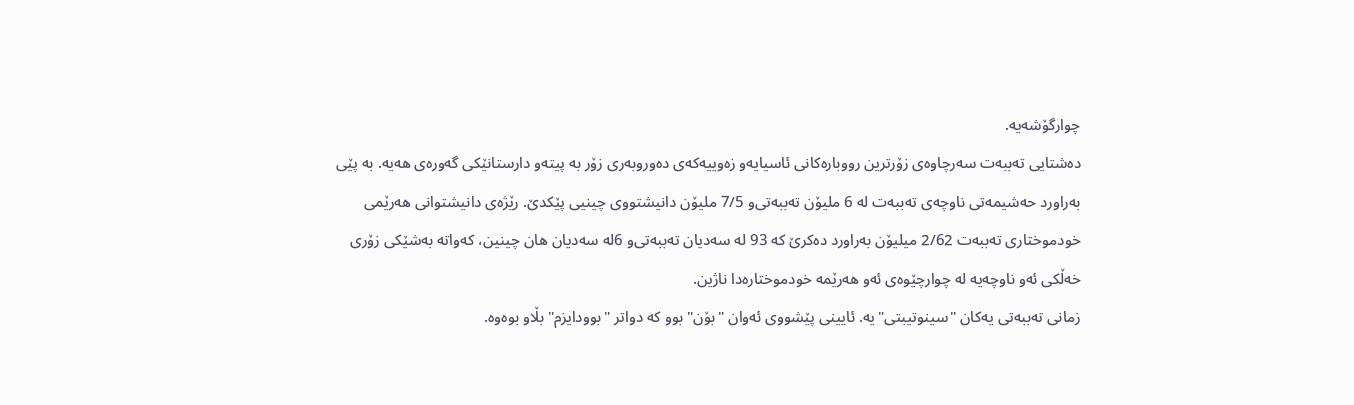چوارگۆشه‌یه‌.
ده‌شتایی‌ ته‌ببه‌ت سه‌رچاوه‌ی‌ زۆرترین رووباره‌كانی‌ ئاسیایه‌‌و زه‌وییه‌كه‌ی‌ ده‌وروبه‌ری‌ زۆر به‌ پیته‌‌و دارستانێكی‌ گه‌وره‌ی‌ هه‌یه‌. به‌ پێی‌ به‌راورد حه‌شیمه‌تی‌ ناوچه‌ی‌ ته‌ببه‌ت له‌ 6 ملیۆن ته‌ببه‌تی‌‌و 7/5 ملیۆن دانیشتووی‌ چینیی‌ پێكدێ. رێژه‌ی‌ دانیشتوانی‌ هه‌رێمی‌ خودموختاری‌ ته‌ببه‌ت 2/62 میلیۆن به‌راورد ده‌كرێ‌ كه‌ 93 له‌ سه‌دیان ته‌ببه‌تی‌‌و 6له‌ سه‌دیان هان چینین، كه‌واته‌ به‌شێكی‌ زۆری‌ خه‌ڵكی‌ ئه‌و ناوچه‌یه‌ له‌ چوارچێوه‌ی‌ ئه‌و هه‌رێمه‌ خودموختاره‌دا ناژین.
زمانی‌ ته‌ببه‌تی‌ یه‌كان "سینوتیبتی‌"یه‌. ئایینی‌ پێشووی‌ ئه‌وان "بۆن" بوو كه‌ دواتر "بوودایزم" بڵاو بوه‌وه‌.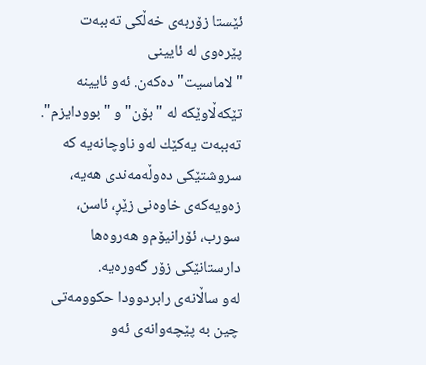ئێستا زۆربه‌ی‌ خه‌ڵكی‌ ته‌ببه‌ت پێره‌وی‌ له‌ ئایینی‌ "لاماسیت"ده‌كه‌ن. ئه‌و ئایینه‌ تێكه‌ڵاوێكه‌ له‌ "بۆن"و "بوودایزم".
ته‌ببه‌ت یه‌كێك له‌و ناوچانه‌یه‌ كه‌ سروشتێكی‌ ده‌وڵه‌مه‌ندی‌ هه‌یه‌، زه‌ویه‌كه‌ی‌ خاوه‌نی‌ زێڕ، ئاسن، سورب، ئۆرانیۆم‌و هه‌روه‌ها دارستانێكی‌ زۆر گه‌وره‌یه‌.
له‌و ساڵانه‌ی‌ رابردوودا حكوومه‌تی‌ چین به‌ پێچه‌وانه‌ی‌ ئه‌و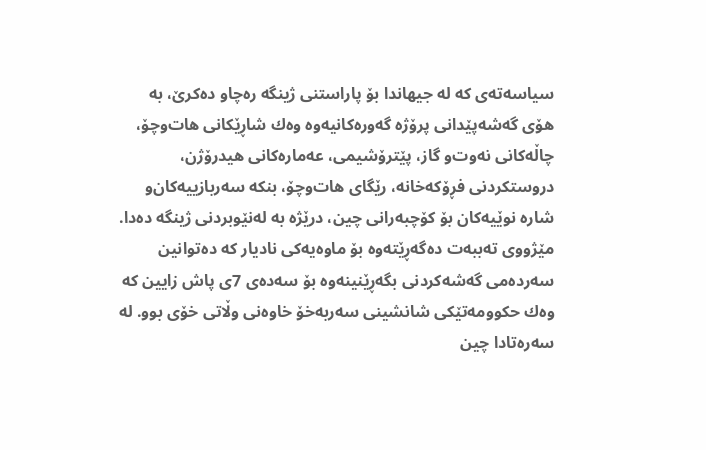سیاسه‌ته‌ی‌ كه‌ له‌ جیهاندا بۆ پاراستنی‌ ژینگه‌ ره‌چاو ده‌كرێ‌، به‌ هۆی‌ گه‌شه‌پێدانی‌ پرۆژه‌ گه‌وره‌كانیه‌وه‌ وه‌ك شاڕێكانی‌ هات‌وچۆ، چاڵه‌كانی‌ نه‌وت‌و گاز، پێترۆشیمی‌، عه‌ماره‌كانی‌ هیدرۆژن، دروستكردنی‌ فڕۆكه‌خانه‌، رێگای‌ هات‌وچۆ، بنكه‌ سه‌ربازییه‌كان‌و شاره‌ نوێیه‌كان بۆ كۆچبه‌رانی‌ چین، درێژه‌ به‌ له‌نێوبردنی‌ ژینگه‌ ده‌دا.
مێژووی‌ ته‌ببه‌ت ده‌گه‌ڕێته‌وه‌ بۆ ماوه‌یه‌كی‌ نادیار كه‌ ده‌توانین سه‌رده‌می‌ گه‌شه‌كردنی‌ بگه‌ڕێنینه‌وه‌ بۆ سه‌ده‌ی‌ 7ی‌ پاش زایین كه‌ وه‌ك حكوومه‌تێكی‌ شانشینی‌ سه‌ربه‌خۆ خاوه‌نی‌ وڵاتی‌ خۆی‌ بوو. له‌ سه‌ره‌تادا چین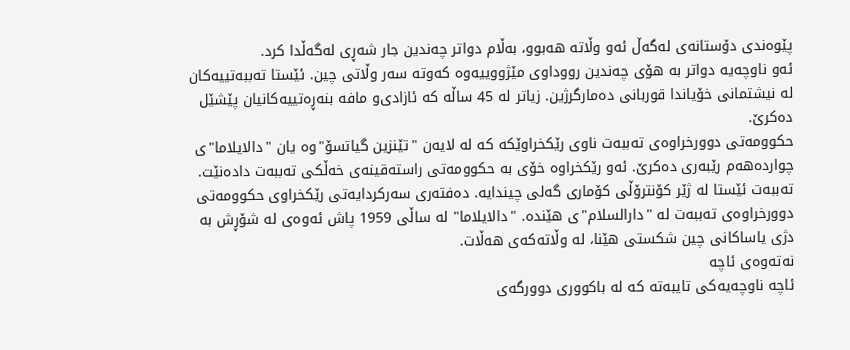پێوه‌ندی‌ دۆستانه‌ی‌ له‌گه‌ڵ ئه‌و وڵاته‌ هه‌بوو، به‌ڵام دواتر چه‌ندین جار شه‌ڕی‌ له‌گه‌ڵدا كرد.
ئه‌و ناوچه‌یه‌ دواتر به‌ هۆی‌ چه‌ندین رووداوی‌ مێژووییه‌وه‌ كه‌وته‌ سه‌ر وڵاتی‌ چین. ئێستا ته‌ببه‌تییه‌كان له‌ نیشتمانی‌ خۆیاندا قوربانی‌ ده‌مارگرژین. زیاتر له‌ 45 ساڵه‌ كه‌ ئازادی‌‌و مافه‌ بنه‌ڕه‌تییه‌كانیان پێشێل ده‌كرێ‌.
حكوومه‌تی‌ دوورخراوه‌ی‌ ته‌ببه‌ت ناوی‌ رێكخراوێكه‌ كه‌ له‌ لایه‌ن "تێنزین گیاتسۆ"وه‌ یان "دالایلاما"ی‌ چوارده‌هه‌م رێبه‌ری‌ ده‌كرێ‌. ئه‌و رێكخراوه‌ خۆی‌ به‌ حكوومه‌تی‌ راسته‌قینه‌ی‌ خه‌ڵكی‌ ته‌ببه‌ت داده‌نێت. ته‌ببه‌ت ئێستا له‌ ژێر كۆنترۆڵی‌ كۆماری‌ گه‌لی‌ چیندایه‌. ده‌فته‌ری‌ سه‌ركردایه‌تی رێكخراوی‌ حكوومه‌تی‌ دوورخراوه‌ی‌ ته‌ببه‌ت له‌ "دارالسلام"ی‌ هێنده‌. "دالایلاما" له‌ ساڵی‌ 1959 پاش ئه‌وه‌ی‌ له‌ شۆڕش به‌ دژی‌ یاساكانی‌ چین شكستی‌ هێنا، له‌ وڵاته‌كه‌ی‌ هه‌ڵات.
نه‌ته‌وه‌ی‌ ئاچه‌
ئاچه‌ ناوچه‌یه‌كی‌ تایبه‌ته‌ كه‌ له‌ باكووری‌ دوورگه‌ی‌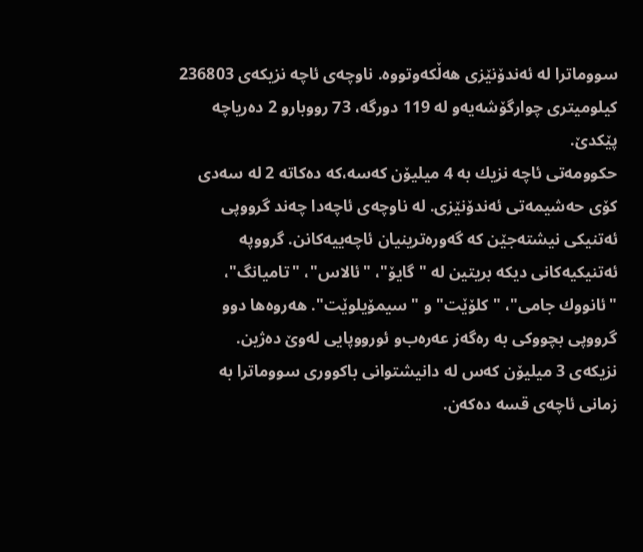سووماترا له‌ ئه‌ندۆنێزی‌ هه‌ڵكه‌وتووه‌. ناوچه‌ی‌ ئاچه‌ نزیكه‌ی‌ 236803 كیلومیتری‌ چوارگۆشه‌یه‌‌و له‌ 119 دورگه‌، 73 رووبار‌و 2 ده‌ریاچه‌ پێكدێ‌.
حكوومه‌تی‌ ئاچه‌ نزیك به‌ 4 میلیۆن كه‌سه‌،كه‌ ده‌كاته‌ 2 له‌ سه‌دی‌ كۆی‌ حه‌شیمه‌تی‌ ئه‌ندۆنێزی‌. له‌ ناوچه‌ی‌ ئاچه‌دا چه‌ند گرووپی‌ ئه‌تنیكی‌ نیشته‌جێن كه‌ گه‌وره‌ترینیان ئاچه‌ییه‌كانن. گرووپه‌ ئه‌تنیكیه‌كانی‌ دیكه‌ بریتین له‌ "گایۆ"، "ئالاس"، "تامیانگ"، "ئانووك جامی‌"، "كلۆێت"و "سیمۆیلوێت". هه‌روه‌ها دوو گرووپی‌ بچووكی‌ به‌ ره‌گه‌ز عه‌ره‌ب‌و ئورووپایی‌ له‌وێ‌ ده‌ژین.
نزیكه‌ی‌ 3 میلیۆن كه‌س له‌ دانیشتوانی‌ باكووری‌ سووماترا به‌ زمانی‌ ئاچه‌ی‌ قسه‌ ده‌كه‌ن.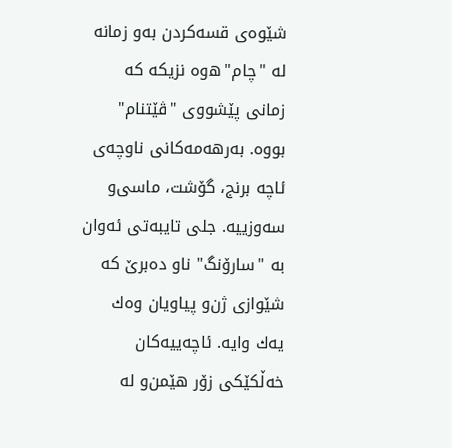شێوه‌ی‌ قسه‌كردن به‌و زمانه‌ له‌ "چام"ه‌وه‌ نزیكه‌ كه‌ زمانی‌ پێشووی‌ "ڤێتنام" بووه‌. به‌رهه‌مه‌كانی‌ ناوچه‌ی‌ ئاچه‌ برنج، گۆشت، ماسی‌‌و سه‌وزییه‌. جلی‌ تایبه‌تی‌ ئه‌وان به‌ "سارۆنگ" ناو ده‌برێ‌ كه‌ شێوازی‌ ژن‌و پیاویان وه‌ك یه‌ك وایه‌. ئاچه‌ییه‌كان خه‌ڵكێكی‌ زۆر هێمن‌و له‌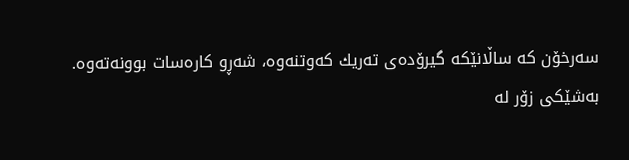سه‌رخۆن كه‌ ساڵانێكه‌ گیرۆده‌ی‌ ته‌ریك كه‌وتنه‌وه‌، شه‌ڕ‌و كاره‌سات بوونه‌ته‌وه‌.
به‌شێكی‌ زۆر له‌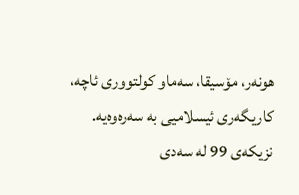هونه‌ر، مۆسیقا، سه‌ما‌و كولتووری‌ ئاچه‌، كاریگه‌ری‌ ئیسلامیی‌ به‌ سه‌ره‌وه‌یه‌. نزیكه‌ی‌ 99 له‌ سه‌دی‌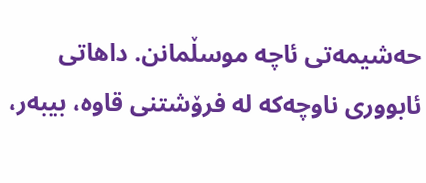حه‌شیمه‌تی‌ ئاچه‌ موسڵمانن. داهاتی‌ ئابووری‌ ناوچه‌كه‌ له‌ فرۆشتنی‌ قاوه‌، بیبه‌ر،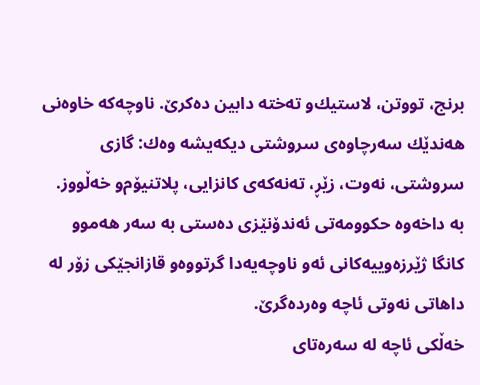برنج، تووتن، لاستیك‌و ته‌خته‌ دابین ده‌كرێ‌. ناوچه‌كه‌ خاوه‌نی‌ هه‌ندێك سه‌رچاوه‌ی‌ سروشتی‌ دیكه‌یشه‌ وه‌ك: گازی‌ سروشتی‌، نه‌وت، زێڕ، ته‌نه‌كه‌ی‌ كانزایی‌، پلاتنیۆم‌و خه‌ڵووز. به‌ داخه‌وه‌ حكوومه‌تی‌ ئه‌ندۆنێزی‌ ده‌ستی‌ به‌ سه‌ر هه‌موو كانگا ژێرزه‌وییه‌كانی‌ ئه‌و ناوچه‌یه‌دا گرتووه‌‌و قازانجێكی‌ زۆر له‌ داهاتی‌ نه‌وتی‌ ئاچه‌ وه‌رده‌گرێ‌.
خه‌ڵكی‌ ئاچه‌ له‌ سه‌ره‌تای‌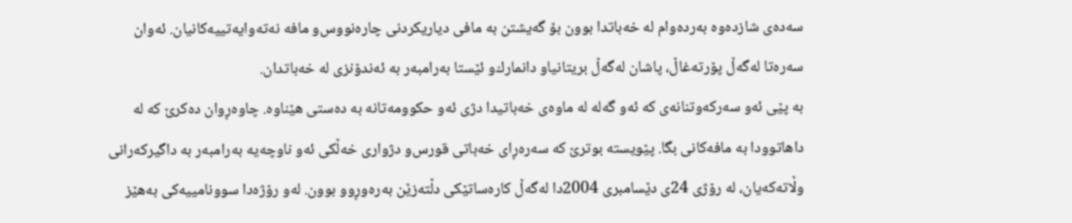سه‌ده‌ی‌ شازده‌وه‌ به‌رده‌وام له‌ خه‌باتدا بوون بۆ گه‌یشتن به‌ مافی‌ دیاریكردنی‌ چاره‌نووس‌و مافه‌ نه‌ته‌وایه‌تییه‌كانیان. ئه‌وان سه‌ره‌تا له‌گه‌ڵ پۆرته‌غاڵ، پاشان له‌گه‌ڵ بریتانیا‌و دانمارك‌و ئێستا به‌رامبه‌ر به‌ ئه‌ندۆنزی‌ له‌ خه‌باتدان.
به‌ پێی‌ ئه‌و سه‌ركه‌وتنانه‌ی‌ كه‌ ئه‌و گه‌له‌ له‌ ماوه‌ی‌ خه‌باتیدا دژی‌ ئه‌و حكوومه‌تانه‌ به‌ ده‌ستی‌ هێناوه‌. چاوه‌ڕوان ده‌كرێ‌ كه‌ له‌ داهاتوودا به‌ مافه‌كانی‌ بگا. پێویسته‌ بوترێ‌ كه‌ سه‌ره‌ڕای‌ خه‌باتی‌ قورس‌و دژواری‌ خه‌ڵكی‌ ئه‌و ناوچه‌یه‌ به‌رامبه‌ر به‌ داگیركه‌رانی‌ وڵاته‌كه‌یان، له‌ رۆژی‌ 24ی‌ دێسامبری‌ 2004دا له‌گه‌ڵ كاره‌ساتێكی‌ دڵته‌زێن به‌ره‌وڕوو بوون. له‌و رۆژه‌دا سوونامییه‌كی‌ به‌هێز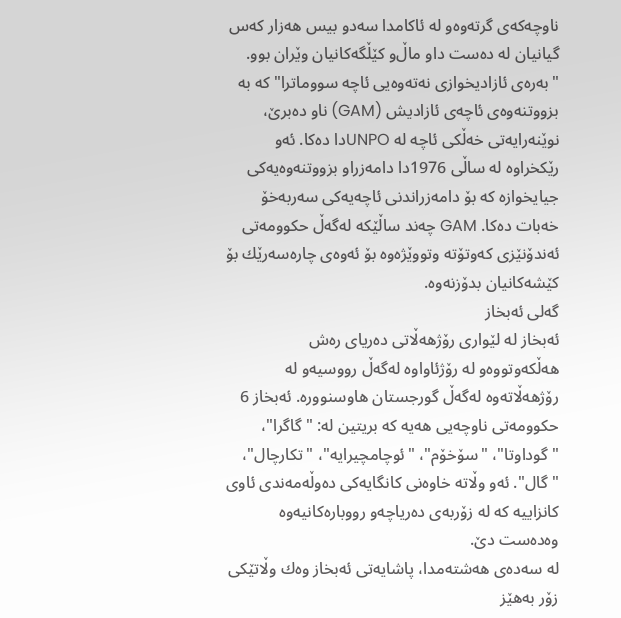ناوچه‌كه‌ی‌ گرته‌وه‌‌و له‌ ئاكامدا سه‌د‌و بیس هه‌زار كه‌س گیانیان له‌ ده‌ست دا‌و ماڵ‌و كێڵگه‌كانیان وێران بوو.
"به‌ره‌ی‌ ئازادیخوازی‌ نه‌ته‌وه‌یی‌ ئاچه‌ سووماترا" كه‌ به‌ بزووتنه‌وه‌ی‌ ئاچه‌ی‌ ئازادیش (GAM) ناو ده‌برێ‌، نوێنه‌رایه‌تی‌ خه‌ڵكی‌ ئاچه‌ له‌ UNPOدا ده‌كا. ئه‌و رێكخراوه‌ له‌ ساڵی‌ 1976دا دامه‌زرا‌و بزووتنه‌وه‌یه‌كی‌ جیایخوازه‌ كه‌ بۆ دامه‌زراندنی‌ ئاچه‌یه‌كی‌ سه‌ربه‌خۆ خه‌بات ده‌كا. GAM چه‌ند ساڵێكه‌ له‌گه‌ڵ حكوومه‌تی‌ ئه‌ندۆنێزی‌ كه‌وتۆته‌ وتووێژه‌وه‌ بۆ ئه‌وه‌ی‌ چاره‌سه‌رێك بۆ كێشه‌كانیان بدۆزنه‌وه‌.
گه‌لی‌ ئه‌بخاز
ئه‌بخاز له‌ لێواری‌ رۆژهه‌ڵاتی‌ ده‌ریای‌ ره‌ش هه‌ڵكه‌وتووه‌‌و له‌ رۆژئاواوه‌ له‌گه‌ڵ رووسیه‌‌و له‌ رۆژهه‌ڵاته‌وه‌ له‌گه‌ڵ گورجستان هاوسنووره‌. ئه‌بخاز 6 حكوومه‌تی‌ ناوچه‌یی‌ هه‌یه‌ كه‌ بریتین له‌: "گاگرا"، "گوداوتا"، "سۆخۆم"، "ئوچامچیرایه‌"، "تكارچال"، "گال". ئه‌و وڵاته‌ خاوه‌نی‌ كانگایه‌كی‌ ده‌وڵه‌مه‌ندی‌ ئاوی‌ كانزاییه‌ كه‌ له‌ زۆربه‌ی‌ ده‌ریاچه‌‌و رووباره‌كانیه‌وه‌ وه‌ده‌ست دێ‌.
له‌ سه‌ده‌ی‌ هه‌شته‌مدا، پاشایه‌تی‌ ئه‌بخاز وه‌ك وڵاتێكی‌ زۆر به‌هێز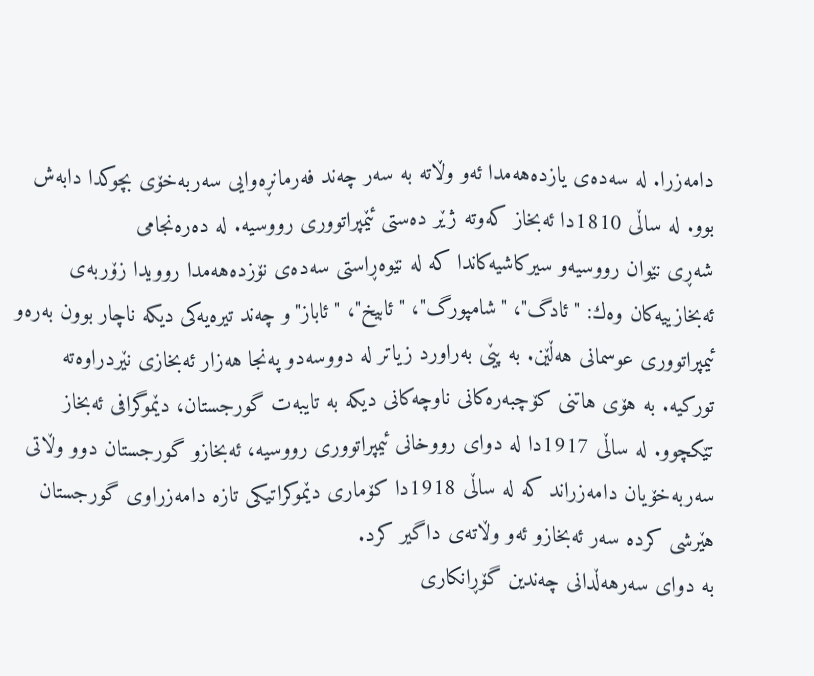دامه‌زرا. له‌ سه‌ده‌ی‌ یازده‌هه‌مدا ئه‌و وڵاته‌ به‌ سه‌ر چه‌ند فه‌رمانڕه‌وایی‌ سه‌ربه‌خۆی‌ بچوكدا دابه‌ش بوو. له‌ ساڵی‌ 1810دا ئه‌بخاز كه‌وته‌ ژێر ده‌ستی‌ ئێمپراتووری‌ رووسیه‌. له‌ ده‌ره‌نجامی‌
شه‌ڕی‌ نێوان رووسیه‌‌و سیركاشیه‌كاندا كه‌ له‌ نێوه‌ڕاستی‌ سه‌ده‌ی‌ نۆزده‌هه‌مدا روویدا زۆربه‌ی‌ ئه‌بخازییه‌كان وه‌ك: "ئادگ"، "شامپورگ"، "ئابیخ"، "ئاباز"و چه‌ند تیره‌یه‌كی‌ دیكه‌ ناچار بوون به‌ره‌و ئیمپراتووری‌ عوسمانی‌ هه‌ڵێن. به‌ پێی‌ به‌راورد زیاتر له‌ دووسه‌د‌و په‌نجا هه‌زار ئه‌بخازی‌ نێردراوه‌ته‌ توركیه‌. به‌ هۆی‌ هاتنی‌ كۆچبه‌ره‌كانی‌ ناوچه‌كانی‌ دیكه‌ به‌ تایبه‌ت گورجستان، دێموگرافی‌ ئه‌بخاز تێكچوو. له‌ ساڵی‌ 1917دا له‌ دوای‌ رووخانی‌ ئیمپراتووری‌ رووسیه‌، ئه‌بخاز‌و گورجستان دوو وڵاتی‌ سه‌ربه‌خۆیان دامه‌زراند كه‌ له‌ ساڵی‌ 1918دا كۆماری‌ دێموكراتیكی‌ تازه‌ دامه‌زراوی‌ گورجستان هێرشی‌ كرده‌ سه‌ر ئه‌بخاز‌و ئه‌و وڵاته‌ی‌ داگیر كرد.
به‌ دوای‌ سه‌رهه‌ڵدانی‌ چه‌ندین گۆڕانكاری‌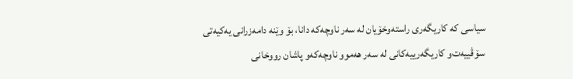سیاسی‌ كه‌ كاریگه‌ری‌ راسته‌وخۆیان له‌ سه‌ر ناوچه‌كه‌ دانا، بۆ وێنه‌ دامه‌زرانی‌ یه‌كیه‌تی‌ سۆڤییه‌ت‌و كاریگه‌رییه‌كانی‌ له‌ سه‌ر هه‌موو ناوچه‌كه‌‌و پاشان رووخانی‌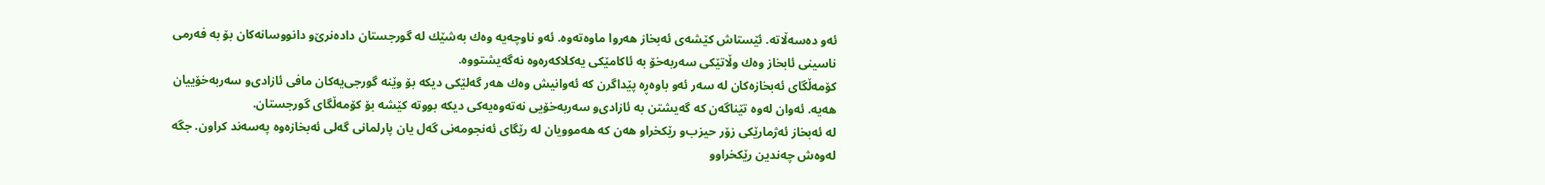ئه‌و ده‌سه‌ڵاته‌. ئێستاش كێشه‌ی‌ ئه‌بخاز هه‌روا ماوه‌ته‌وه‌. ئه‌و ناوچه‌یه‌ وه‌ك به‌شێك له‌ گورجستان داده‌نرێ‌‌و دانووسانه‌كان بۆ به‌ فه‌رمی‌ ناسینی‌ ئابخاز وه‌ك وڵاتێكی‌ سه‌ربه‌خۆ به‌ ئاكامێكی‌ یه‌كلاكه‌ره‌وه‌ نه‌گه‌یشتووه‌.
كۆمه‌ڵگای‌ ئه‌بخازه‌كان له‌ سه‌ر ئه‌و باوه‌ڕه‌ پێداگرن كه‌ ئه‌وانیش وه‌ك هه‌ر گه‌لێكی‌ دیكه‌ بۆ وێنه‌ گورجی‌یه‌كان مافی‌ ئازادی‌‌و سه‌ربه‌خۆییان هه‌یه‌. ئه‌وان له‌وه‌ تێناگه‌ن كه‌ گه‌یشتن به‌ ئازادی‌‌و سه‌ربه‌خۆیی‌ نه‌ته‌وه‌یه‌كی‌ دیكه‌ بووته‌ كێشه‌ بۆ كۆمه‌ڵگای‌ گورجستان.
له‌ ئه‌بخاز ئه‌ژمارێكی‌ زۆر حیزب‌و رێكخراو هه‌ن كه‌ هه‌موویان له‌ رێگای‌ ئه‌نجومه‌نی‌ گه‌ل یان پارلمانی‌ گه‌لی‌ ئه‌بخازه‌وه‌ په‌سه‌ند كراون. جگه‌ له‌وه‌ش چه‌ندین رێكخراو‌و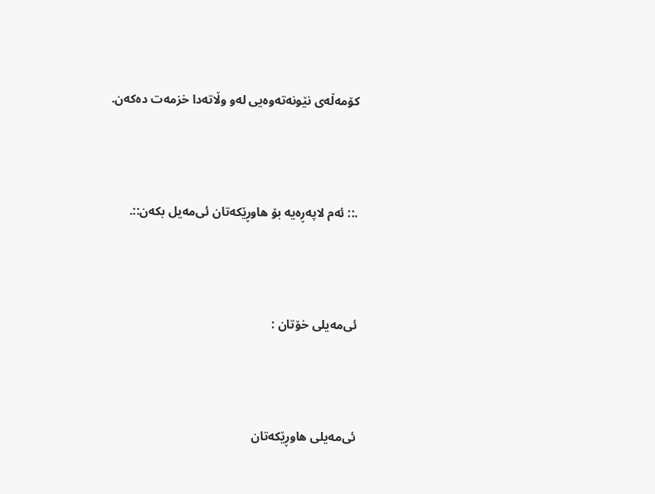كۆمه‌ڵه‌ی‌ نێونه‌ته‌وه‌یی‌ له‌و وڵاته‌دا خزمه‌ت ده‌كه‌ن.



.:: ئه‌م لاپه‌ڕه‌یه بۆ هاوڕێکه‌تان ئی‌مه‌یل بکه‌ن::.



ئی‌مه‌یلی خۆتان :



ئی‌مه‌یلی هاوڕێکه‌تان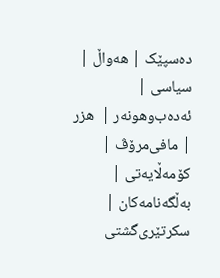ده‌سپێک | هه‌واڵ |  سیاسی |  ئه‌ده‌ب‌وهونه‌ر |  هزر | مافی‌مرۆڤ |  کۆمه‌ڵایه‌تی |  به‌ڵگه‌نامه‌کان |  سکرتێری‌گشتی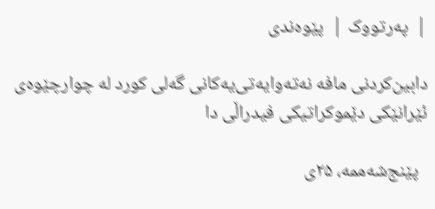|  په‌رتووک |  پێوه‌ندی

دابین‌كردنی‌ مافه‌ نه‌ته‌وایه‌تی‌یه‌کانی گه‌لی‌ كورد له‌ چوارچێوه‌ی ئێرانێکی دێموكراتیكی‌ فیدراڵی‌ دا

  پێنج‌شه‌ممه، ۲۵‌ی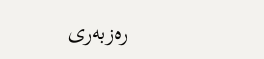ره‌زبه‌ری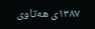۱۳۸۷ی هه‌تاوی